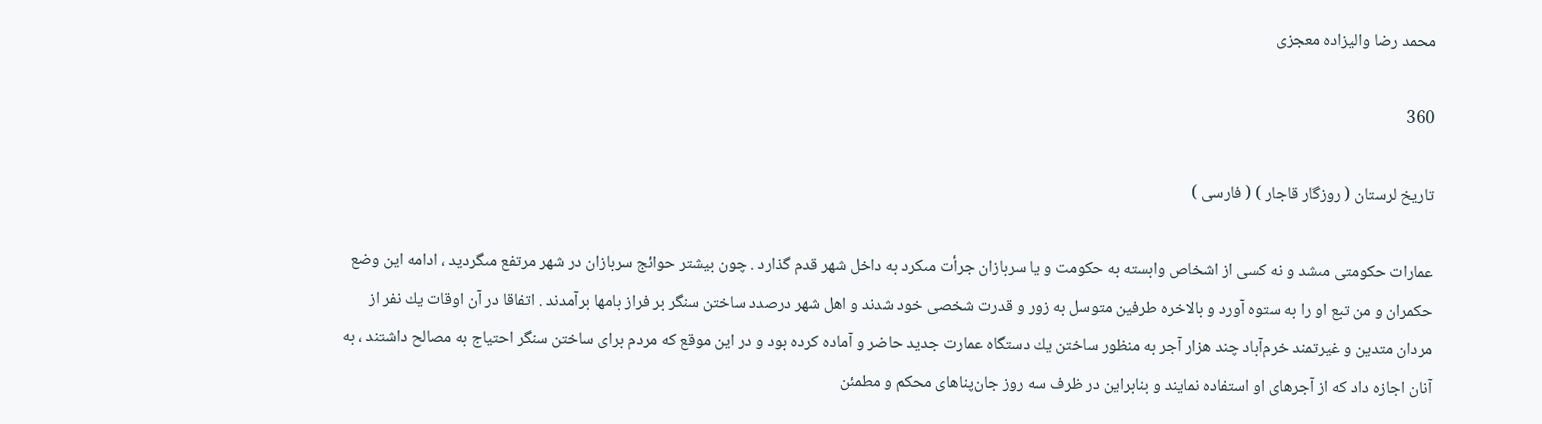محمد رضا واليزاده معجزى

360

تاريخ لرستان ( روزگار قاجار ) ( فارسى )

عمارات حكومتى مىشد و نه كسى از اشخاص وابسته به حكومت و يا سربازان جرأت مىكرد به داخل شهر قدم گذارد . چون بيشتر حوائج سربازان در شهر مرتفع مىگرديد ، ادامه اين وضع حكمران و من تبع او را به ستوه آورد و بالاخره طرفين متوسل به زور و قدرت شخصى خود شدند و اهل شهر درصدد ساختن سنگر بر فراز بامها برآمدند . اتفاقا در آن اوقات يك نفر از مردان متدين و غيرتمند خرم‌آباد چند هزار آجر به منظور ساختن يك دستگاه عمارت جديد حاضر و آماده كرده بود و در اين موقع كه مردم براى ساختن سنگر احتياج به مصالح داشتند ، به آنان اجازه داد كه از آجرهاى او استفاده نمايند و بنابراين در ظرف سه روز جان‌پناهاى محكم و مطمئن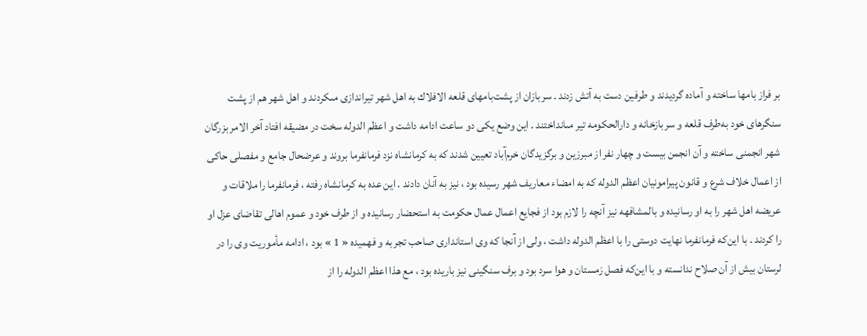بر فراز بامها ساخته و آماده گرديدند و طرفين دست به آتش زدند . سربازان از پشت‌بامهاى قلعه الافلاك به اهل شهر تيراندازى مىكردند و اهل شهر هم از پشت سنگرهاى خود به‌طرف قلعه و سربازخانه و دارالحكومه تير مىانداختند . اين وضع يكى دو ساعت ادامه داشت و اعظم الدوله سخت در مضيقه افتاد آخر الامر بزرگان شهر انجمنى ساخته و آن انجمن بيست و چهار نفر از مبرزين و برگزيدگان خرم‌آباد تعيين شدند كه به كرمانشاه نزد فرمانفرما بروند و عرضحال جامع و مفصلى حاكى از اعمال خلاف شرع و قانون پيرامونيان اعظم الدوله كه به امضاء معاريف شهر رسيده بود ، نيز به آنان دادند . اين عده به كرمانشاه رفته ، فرمانفرما را ملاقات و عريضه اهل شهر را به او رسانيده و بالمشافهه نيز آنچه را لازم بود از فجايع اعمال عمال حكومت به استحضار رسانيده و از طرف خود و عموم اهالى تقاضاى عزل او را كردند . با اين‌كه فرمانفرما نهايت دوستى را با اعظم الدوله داشت ، ولى از آنجا كه وى استاندارى صاحب تجربه و فهميده « 1 » بود ، ادامه مأموريت وى را در لرستان بيش از آن صلاح ندانسته و با اين‌كه فصل زمستان و هوا سرد بود و برف سنگينى نيز باريده بود ، مع هذا اعظم الدوله را از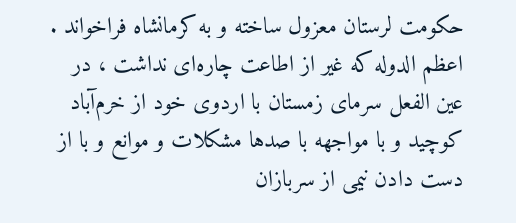حكومت لرستان معزول ساخته و به كرمانشاه فراخواند . اعظم الدوله كه غير از اطاعت چاره‌اى نداشت ، در عين الفعل سرماى زمستان با اردوى خود از خرم‌آباد كوچيد و با مواجهه با صدها مشكلات و موانع و با از دست دادن نيمى از سربازان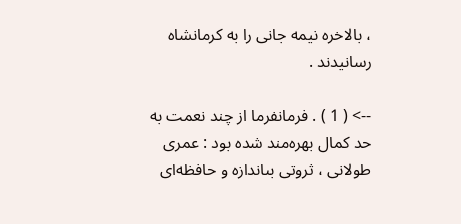، بالاخره نيمه جانى را به كرمانشاه رسانيدند .

--> ( 1 ) . فرمانفرما از چند نعمت به حد كمال بهره‌مند شده بود : عمرى طولانى ، ثروتى بىاندازه و حافظه‌اى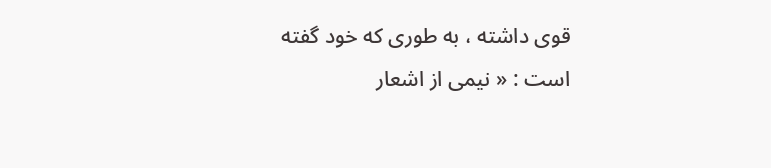قوى داشته ، به طورى كه خود گفته است : « نيمى از اشعار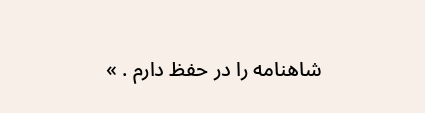شاهنامه را در حفظ دارم . »